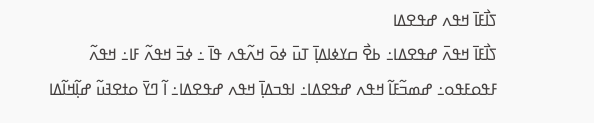ߖߊ߯ߓߊ߫ ߞߟߍ ߝߟߐߡߊ
ߖߊ߯ߓߊ߫ ߞߟߍ߫ ߝߟߐߡߊ߸ ߕߐ߯ ߛߌߦߊߡߊ߲߫ ߠߎ߫ ߦߋ߫ ߞߍ߬ߟߍ ߟߊ߫ ߸ ߦߏ߫ ߞߟߍ߬ ߓߊ߸ ߞߟߍ߬ ߓߟߋߓߟߋ߸ ߝߘߏ߬ߓߊ߬ ߞߟߍ ߝߟߐߡߊ߸ ߊߟߏߡߊ߲߫ ߞߟߍ ߝߟߐߡߊ߸ ߊ߬ ߣߌ߫ ߋߙߐߔߎ߬ ߝߊ߲߬ߞߊ߬ߡߊ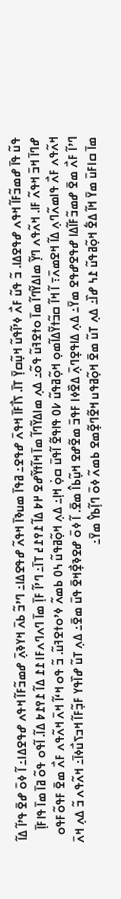ߟߎ߬ ߟߊ߫ ߝߘߏ߬ߓߊ߬ ߞߟߍ ߝߟߐߡߊ. ߏ߬ ߟߎ߬ ߓߍ߯ ߦߴߊ߬ߟߎ߬ ߞߎ߲߬ߛߌ߲߫ ߠߊ߫. ߖߊ߯ߓߊ߫ ߞߟߍ߫ ߝߟߐ߸ ߥߟߊ߫ ߘߎߢߊ߫ ߞߟߍ߬ ߝߟߐߡߊ߸ ߣߴߏ߬ ߕߍ߫ ߞߌߢߍ߲߫ ߝߘߏ߬ߓߊ߬ ߞߟߍ ߝߟߐߡߊ߸ ߊ߬ ߦߋ߫ ߝߐ߫ ߟߴߊ߬ ߡߊ߬ ߝߣߊ߫ ߞߏ߫ ߞߟߍ߬ ߓߊ. ߞߍ߬ߟߍ ߣߌ߲߬ ߘߊߡߌ߬ߣߊ߬ ߘߊ߫ ߋߙߐߔߎ߬ ߟߋ߬߸ ߡߍ߲ ߘߊߡߌ߬ߣߊ߬ ߘߊ߫ ߞߊ߬ߙߌ߬ߝߐ ߂߈ ߡߊ߬ ߁߉߁߄ ߠߊ߫߸ ߣߴߊ߬ ߓߊ߲߫ ߘߊ߫ ߣߍߣߍߓߊ ߁߁ ߡߊ߬ ߁߉߁߈ ߡߊ߬. ߊ߬ߟߋ ߟߋ߬ ߥߊ߫ ߘߊ߫ ߟߊߓߊ߲߫ ߞߍ߬ߟߍ ߓߍ߯ ߟߊߘߍ߬ߣߍ߲ ߡߊ߬ ߞߐߘߍ߫߹ ߊ߬ ߞߊ߬ ߛߏ߬ߙߌ߬ߡߊ߬ߘߋ߲ ߞߋ߲߬ߥߟߎ߬ ߇߀ ߟߊߟߐ߬ ߊ߬ߟߎ߫ ߛߋ߲߭ ߞߊ߲߸ ߡߍ߲ ߞߋ߲߬ߥߟߎ߬ ߆߀ ߕߘߍ߬ ߦߴߋߙߐߔߎ߬. ߏ߬ ߟߋ ߞߵߊ߬ ߞߍ߫ ߞߍ߬ߟߍ ߓߍ߯ ߘߐ߫ ߓߟߋ߬ߓߟߋ ߣߴߊ߬ ߓߍ߯ ߘߐ߫ ߝߘߏ߬ߓߊ߬ߡߊ ߝߟߐߝߟߐ ߘߌ߫߸ ߡߍ߲ ߡߊߟߐ߲ߣߍ߲߫ ߡߐ߰ߦߊ ߓߟߏ߫ ߘߐ߬ߝߐ ߞߎ߲߬ߕߊ߮ ߘߐ߫. ߊ߬ ߦߋ߫ ߝߐߢߐ߲߯ߞߐ߫ ߟߎ߫ ߘߐ߫߸ ߡߍ߲ ߠߎ߬ ߝߊ߰ߟߌ ߓߏ߲߬ߓߊ߬ ߞߏߖߎ߯ߦߊ߫߸ ߞߍ߬ߟߍ ߏ߬ ߡߍ߲ ߞߍ߫ ߘߊ߫ ߛߊߓߎ߫ ߘߌ߫ ߞߊ߬ ߡߐ߱ ߞߋ߲߬ߥߟߎ߬ ߁߆ ߝߊ߰߸ ߡߍ߲ ߠߎ߬ ߘߐ߫ ߞߋ߲߬ߥߟߎ ߞߐ߬ߣߐ߲߬ߘߐ ߕߘߍ߬ ߦߋ߫ ߣߊ߲߬ߕߌ߮ ߘߌ߫߸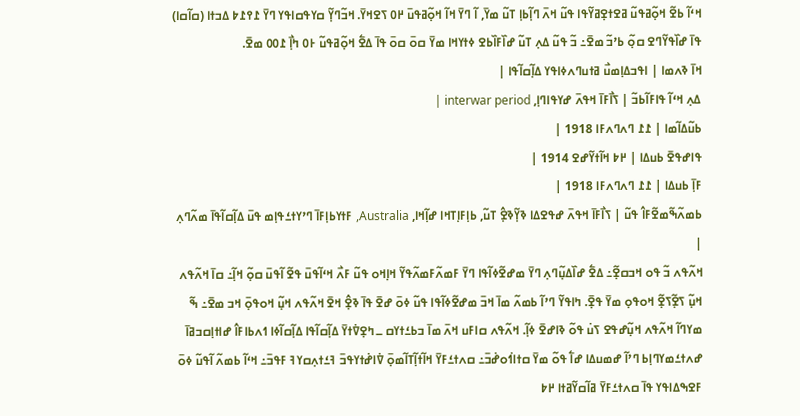ߞߵߊ߬ ߕߐ߬ ߞߋ߲߬ߥߟߎ߬ ߥߐߙߐ߲ߥߌ߬ߟߊ ߟߎ߬ ߞߍ߫ ߣߊ߲߬ߕߊ߲ ߠߎ߬ ߘߌ߫, ߊ߬ ߣߌ߫ ߞߊ߬ ߞߋ߲߬ߥߟߎ߫ ߂߀ ߖߐߞߌ߫. ߞߏ߬ߣߌ߲߬ ߛߌߟߛߊߟߌ ߣߌ߫ ߁߉߁߈ ߡߏߙߊ (ߛߊ߬ߛߊ) ߟߊ߫ ߝߊ߰ߟߌ߬ߣߐ ߛߋ߲߬ ߕߴߏ߬ ߘߐ߫߸ ߏ߬ ߟߎ߬ ߡߍ߲ ߠߎ߬ ߝߊ߰ߓߊ߰ߕߐ ߦߙߌߞߊ ߘߌ߫ ߛߋ߫ ߛߋ߫ ߟߊ߫ ߡߐ߱ ߞߋ߲߬ߥߟߎ߬ ߅߀ ߤߊ߲߯ ߁߀߀ ߘߐ߫.
ߞߊ߫ ߢߍߘߊ | ߊߟߏߡߊ߲ߘߎ߯ ߥߙߎߣߍߦߊߟߌ ߡߊ߲߬ߛߊ߬ߟߊ |
ߡߍ߲ ߞߵߊ߬ ߟߊߓߊ߬ߕߏ߬ | ߖߊ߯ߓߊ߫ ߞߟߍ߫ ߝߌߟߊߣߊ߲, interwar period |
ߕߎ߬ߡߊ߬ߘߊ | ߁߁ ߣߍߣߍߓߊ 1918 |
ߟߊߝߟߐ߫ ߕߎߡߊ | ߂߈ ߞߊ߬ߙߌ߬ߝߐ 1914 |
ߓߊ߲߫ ߕߎߡߊ | ߁߁ ߣߍߣߍߓߊ 1918 |
ߕߘߍ߬ߒ߬ߘߐ߬ߓߊ߮ ߟߎ߬ | ߖߊ߯ߓߊ߫ ߞߟߍ߫ ߝߟߐߡߊ ߢߌ߲߬ߢߐ߲߮ ߠߎ߬, ߕߊ߲ߓߊ߲ߠߞߊ ߝߊ߲߬ߞߊ, Australia, ߓߙߌߕߊ߲ߓߊ߫ ߣߴߌߙߑߟߊ߲ߘ ߟߎ߫ ߡߊ߲߬ߛߊ߬ߟߊ߫ ߘߍ߬ߣߍ߲ |
ߞߍ߬ߟߍ ߏ߬ ߟߋ ߞߏߛߐ߲߬߸ ߡߐ߱ ߝߊ߰ߡߎ߲߬ߣߍ߲ ߣߌ߫ ߘߝߐ߬ߦߊ߬ߟߊ ߣߌ߫ ߓߘߍ߬ߓߘߍ߬ߟߌ߬ ߞߊ߲ߞߋ ߟߎ߬ ߓߍ߯ ߞߵߊ߬ߟߎ߫ ߟߐ߬ ߊ߬ߟߎ߫ ߛߋ߲߬ ߞߊ߲߬߸ ߛߊ߫ ߞߍ߬ߟߍ ߞߎ߲߬ ߖߐ߲߬ߖߐ߲߬ ߞߋߟߋ߲ ߘߌ߫ ߟߐ߲߫. ߤߊߟߌ߬ ߣߴߊ߬ ߕߘߍ߬ ߘߊ߫ ߞߏ߫ ߘߝߐ߬ߦߊ߬ߟߊ ߟߎ߬ ߦߋ߫ ߝߐ߫ ߟߊ߫ ߢߐ߲߮ ߞߐ߫ ߞߍ߬ߟߍ ߞߎ߲߬ ߞߋߟߋ߲߫ ߞߏ ߘߐ߫߸ ߒ߬ ߘߌߣߊ߬ ߞߍ߬ߟߍ ߞߎ߲߬ߝߟߐ ߖߎ߭ ߟߋ߬ ߢߊߝߐ߫ ߦߊ߲߬. ߞߍ߬ߟߍ ߛߊߓߎ ߞߍ߫ ߘߊ߫ ߏߕߑߙߌߛ ߺ ߤߐ߲ߜ߭ߙߌ߫ ߡߊ߲߬ߛߊ߬ߟߊ ߡߊ߲߬ߛߊ߬ߦߊ ߗߍߕߊߓߊ߮ ߝߊߙߊ߲ߛߏߥߊ߫ ߝߍߙߑߘߌߣߊ߲ߕ ߣߴߊ߬ ߝߘߎߡߊ ߝߊ߱ ߟߋ߬ ߘߌ߫ ߛߙߊߗ߭ߋߝ߭ߏ߫߸ ߛߍߙߑߓߌ߫ ߞߊ߬ߙߊ߲߬ߠߊ߬ߘߋ߲߫ ߜ߭ߊߝ߭ߙߌߟߏ߫ ߔߑߙߍ߲ߛߌߔ ߓߟߏ߫߸ ߞߵߊ߬ ߕߘߍ߬ ߊ߬ߟߎ߬ ߦߋ߫ ߓߐߒߡߊߟߌ ߟߊ߫ ߛߍߙߑߓߌ߫ ߥߊ߬ߛߌ߬ߥߙߊ ߂߈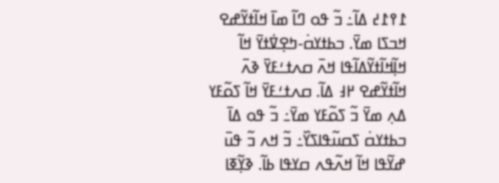߁߉߁߄ ߡߊ߬߸ ߏ߬ ߟߋ ߣߊ߬ ߘߊ߫ ߞߊ߬ߙߌ߬ߝߐ ߞߏߖߊ ߘߌ߫. ߏߕߙߌߛ߭-ߤߐ߲ߜ߭ߙߌ߫ ߞߊ߬ ߞߊ߲߬ߞߊ߬ߙߌ߬ߡߊ߬ߟߊ ߞߍ߫ ߛߍߙߑߓߌ߫ ߢߍ߫ ߞߊ߬ߙߌ߬ߝߐ ߂߃ ߡߊ߬. ߛߍߙߑߓߌ߫ ߞߊ߬ ߖߋ߬ߓߌ ߡߍ߲ ߘߌ߫ ߏ߬ ߖߋ߬ߓߌ ߘߌ߫߸ ߏ߬ ߟߋ ߡߊ߫ ߏߕߙߌߛ߭ ߖߛߎ߬ߟߊߖߌ߰߸ ߏ߬ ߞߍ ߏ߬ ߟߎ߫ ߝߌ߬ߟߊ ߞߊ߬ ߞߍ߬ߟߍ ߛߌߟߊ ߕߊ߬. ߢߌ߲߬ߧߊ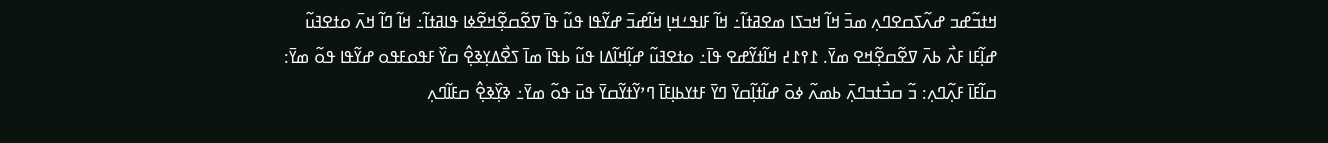ߞߙߏ߬ߝߏ ߝߍ߬ߖߛߐߣߍ߲ ߘߏ߫ ߞߊ߬ ߞߏߖߊ ߘߐߥߙߊ߬߸ ߞߊ߬ ߓߊߟߑߞߊ߲ ߞߊ߬ߝߏ߫ ߝߌ߬ߟߊ ߟߎ߬ ߟߊ߫ ߜߐ߬ߛߐ߲߬ߞߐ߬ߦߊ ߟߊߥߙߊ߬߸ ߞߊ߬ ߣߊ߬ ߞߍ߫ ߋߙߐߔߎ߬ ߝߊ߲߬ߓߊ ߓߍ߯ ߕߍ߫ ߜߐ߬ߛߐ߲߬ߞߐ ߘߌ߫. ߁߉߁߄ ߞߊ߬ߙߌ߬ߝߐ ߟߊ߫߸ ߋߙߐߔߎ߬ ߝߊ߲߬ߞߊ߬ߡߊ ߟߎ߬ ߕߟߊ߫ ߘߊ߫ ߖߐ߯ߡߌ߲ߢߐ߲߮ ߛߌ߰ ߓߟߋߓߟߋ ߝߌ߬ߟߊ ߟߋ߬ ߘߌ߫: ߛߊ߬ߓߊ߫ ߓߍ߲߬ߣߍ߲: ߏ߬ ߛߏ߯ߙߏߣߍ߲߫ ߕߘߍ߬ ߦߋ߫ ߝߊ߬ߙߊ߲߬ߛߌ߫ ߣߌ߫ ߓߙߌߕߊ߲ߓߊ߫ ߣߴߌ߬ߙߌ߬ߛߌ߫ ߟߎ߫ ߟߋ߬ ߘߌ߫߸ ߢߌ߲߰ߢߐ߲߮ ߛߓߊ߬ߣߍ߲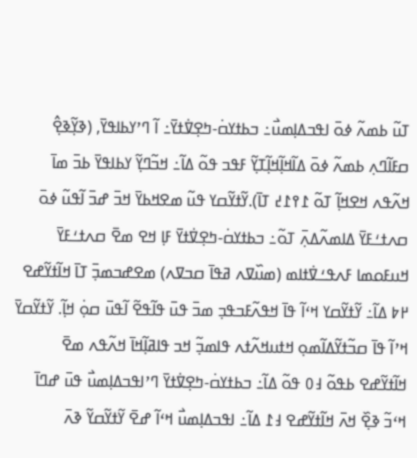ߠߎ߬ ߕߘߍ߬ ߦߋ߫ ߊߟߏߡߊ߲ߘߎ߯߸ ߏߕߙߌߛ߭-ߤߐ߲ߜ߭ߙߌ߫߸ ߊ߬ ߣߴߌߕߊߟߌ߫, (ߢߌ߲߬ߢߐ߲߮ ߛߓߊ߬ߣߍ߲ ߕߘߍ߬ ߦߋ߫ ߡߊ߬ߞߊ߲߬ߞߊ߲߬ߠߌ߲߬ ߓߟߏ ߟߋ߬ ߡߊ߬߸ ߞߏ߬ߣߌ߲߬ ߌߕߊߟߌ߫ ߕߏ߫ ߘߊ߫ ߞߍ߬ߟߍ ߞߐߞߊ߲߬ ߠߋ߬ ߁߉߁߄ ߠߊ߫).ߌ߬ߙߌ߬ߛߌ ߟߎ߬ ߘߐߞߕߌ߫ ߞߏ߫ ߝߏ߫ ߊ߬ߟߎ߬ ߦߋ߫ ߛߍߙߑߓߌ߫ ߡߊߘߍ߬ߡߍ߲߫ ߠߋ߬߸ ߏߕߙߌߛ߭-ߤߐ߲ߜ߭ߙߌ߫ ߓߊ߲ ߞߐ ߘߐ߫ ߛߍߙߑߓߌ߫ ߞߎߓߋߘߊ ߓߍߟߑߜ߭ߙߊߘ (ߘߎ߰ߜߍ ߥߟߊ߫ ߛߏߜߍ) ߘߐߝߏߘߏ߲߫ ߠߊ߫ ߞߊ߬ߙߌ߬ߝߐ ߂߈ ߡߊ߬߸ ߌ߬ߙߌ߬ߛߌ ߞߵߊ߬ ߟߊ߫ ߞߟߍ߬ߓߏߟߏ߲ ߘߏ߫ ߟߎ߫ ߟߊ߬ߟߐ߬ ߊ߬ߟߎ߫ ߛߋ߲߭ ߞߊ߲߬. ߌ߬ߙߌ߬ߛߌ߫ ߞߴߊ߬ ߟߊ߫ ߛߏ߬ߙߌ߬ߡߊ߬ߘߋ߲ ߞߙߎߞߍ߬ߙߍ ߟߊߘߏ߲߬ ߞߏ ߟߊߥߊ߲߬ߞߊ߫ ߞߍ߬ߟߍ ߘߐ߫ ߞߊ߬ߙߌ߬ߝߐ ߕߟߋ߬ ߃߀ ߟߋ߬ ߡߊ߬߸ ߏߕߙߌߛ߭-ߤߐ߲ߜ߭ߙߌ߫ ߣߴߊߟߏߡߊ߲ߘߎ߯ ߟߎ߫ ߝߣߊ߫ ߞߵߏ߬ ߢߐ߲߰ ߞߍ߫ ߞߊ߬ߙߌ߬ߝߐ ߃߁ ߡߊ߬߸ ߊߟߏߡߊ߲ߘߎ߯ ߞߵߊ߬ ߝߐ߫ ߌ߬ߙߌ߬ߛߌ߬ ߢߍ߫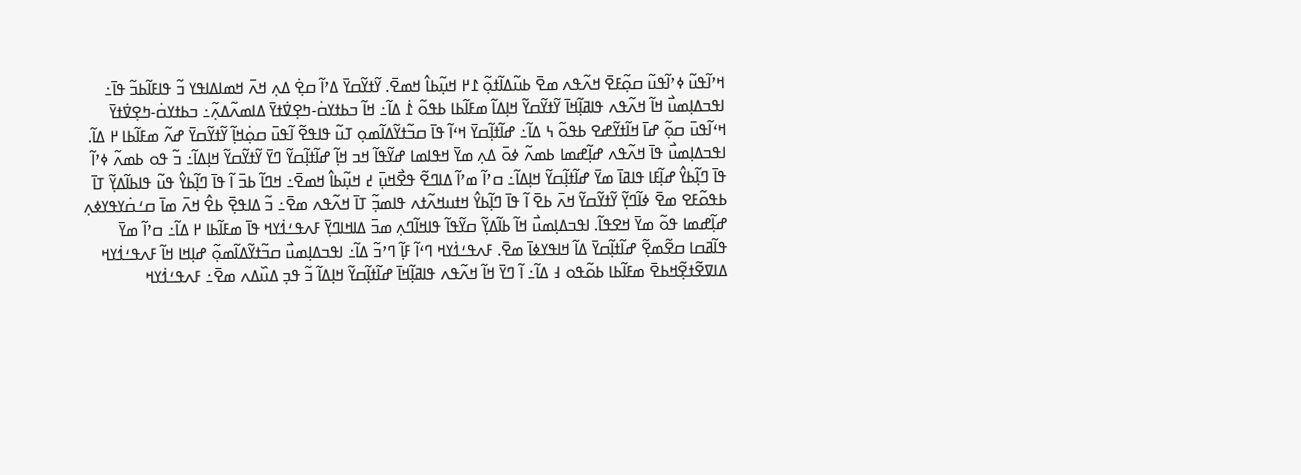ߞߴߊ߬ߟߎ߬ ߦߴߊ߬ߟߎ߬ ߛߋ߲߬ߓߐ߫ ߞߍ߬ߟߍ ߘߐ߫ ߕߎ߬ߡߊ߬ߙߋ߲߬ ߁߂ ߞߎ߲߬ߕߊ߮ ߞߘߐ߫. ߌ߬ߙߌ߬ߛߌ߫ ߡߴߊ߬ ߛߐ߲߭ ߡߍ߲ ߞߍ߫ ߞߘߊߡߊߟߌ ߏ߬ ߟߊߓߊ߬ߕߏ߬ ߟߊ߫߸ ߊߟߏߡߊ߲ߘߎ߯ ߞߊ߬ ߞߍ߬ߟߍ ߟߊߥߊ߲߬ߞߊ߫ ߌ߬ߙߌ߬ߛߌ߬ ߞߊ߲ߡߊ߬ ߘߓߊ߬ߕߊ ߕߟߋ߬ ߁߭ ߡߊ߬߸ ߞߊ߬ ߏߕߙߌߛ߭-ߤߐ߲ߜ߭ߙߌ߫ ߡߊߘߍ߬ߡߍ߲߬߸ ߏߕߙߌߛ߭-ߤߐ߲ߜ߭ߙߌ߫ ߞߵߊ߬ߟߎ߫ ߛߋ߲߬ ߝߊ߫ ߞߊ߬ߙߌ߬ߝߐ ߕߟߋ߬ ߆ ߡߊ߬߸ ߝߊ߬ߙߊ߲߬ߛߌ߫ ߞߵߊ߬ ߟߊ߫ ߛߏ߬ߙߌ߬ߡߊ߬ߘߋ߲ ߠߎ߬ ߟߊߟߐ߬ ߊ߬ߟߎ߫ ߛߋ߲߭ߞߊ߲߬ ߌ߬ߙߌ߬ߛߌ߫ ߝߍ߬ ߘߓߊ߬ߕߊ ߂ ߡߊ߬. ߊߟߏߡߊ߲ߘߎ߯ ߟߊ߫ ߞߍ߬ߟߍ ߝߊ߲߬ߝߘߊ ߕߘߍ߬ ߦߋ߫ ߡߍ߲ ߘߌ߫ ߞߟߊߘߊ ߝߌ߬ߟߊ߬ ߞߏ ߞߊ߲߬ ߝߊ߬ߙߊ߲߬ߛߌ߬ ߣߌ߫ ߌ߬ߙߌ߬ߛߌ߬ ߞߊ߲ߡߊ߬߸ ߏ߬ ߟߋ ߕߘߍ߬ ߦߴߊ߬ ߟߊ߫ ߣߊ߲߬ߕߌ߮ ߝߊ߲߬ߓߊ ߟߊߥߊ߫ ߘߌ߫ ߝߊ߬ߙߊ߲߬ߛߌ߬ ߞߊ߲ߡߊ߬߸ ߛߴߊ߬ ߘߴߊ߬ ߡߊߣߐ߬ ߟߐ߯ߞߎ߲߫ ߄ ߞߎ߲߬ߕߊ߮ ߞߘߐ߫߸ ߞߣߊ߬ ߕߏ߫ ߊ߬ ߟߊ߫ ߣߊ߲߬ߕߌ߮ ߟߎ߬ ߟߊߕߊ߬ߡߌ߲߬ ߠߊ߫ ߕߟߋ߬ߓߐ ߘߐ߫ ߦߊ߬ߣߌ߲߬ ߌ߬ߙߌ߬ߛߌ߬ ߞߍ߫ ߕߐ߫ ߊ߬ ߟߊ߫ ߣߊ߲߬ߕߌ߮ ߞߙߎߞߍ߬ߙߍ ߟߊߘߏ߲߬ ߠߊ߫ ߞߍ߬ߟߍ ߘߐ߫߸ ߏ߬ ߡߊߟߐ߲߫ ߕߐ߮ ߞߍ߫ ߘߊ߫ ߛߑߛ߭ߌߟߌߦߍ߲ ߝߊ߲߬ߝߘߊ ߟߋ߬ ߘߌ߫ ߞߐߟߊ߬. ߊߟߏߡߊ߲ߘߎ߯ ߞߊ߬ ߕߊ߬ߡߌ߲߬ ߛߌ߬ߟߊ߬ ߟߊߞߊ߬ߣߍ߲ ߘߏ߫ ߡߊߞߊߣߌ߲߫ ߓߍߟߑߗ߭ߌߞ ߟߊ߫ ߘߓߊ߬ߕߊ ߂ ߡߊ߬߸ ߛߴߊ߬ ߘߌ߫ ߟߊ߬ߥߛߊ ߛߐ߬ߘߐ߲߬ ߝߊ߬ߙߊ߲߬ߛߌ߫ ߡߊ߬ ߞߊߟߌߦߊ߫ ߘߐ߫. ߓߍߟߑߗ߭ߌߞ ߣߵߊ߬ ߓߊ߲߬ ߣߴߏ߬ ߡߊ߬߸ ߊߟߏߡߊ߲ߘߎ߯ ߛߏ߬ߙߌ߬ߡߊ߬ߘߋ߲߬ ߝߊ߲ߞߊ ߞߊ߬ ߓߍߟߑߗ߭ߌߞ ߡߊߜߐ߬ߙߐ߲߬ߞߕߐ߫ ߘߓߊ߬ߕߊ ߕߋ߬ߟߋ ߃ ߡߊ߬߸ ߊ߬ ߣߌ߫ ߞߊ߬ ߞߍ߬ߟߍ ߟߊߥߊ߲߬ߞߊ߫ ߝߊ߬ߙߊ߲߬ߛߌ߬ ߞߊ߲ߡߊ߬ ߏ߬ ߟߏ߲ ߡߎ߰ߡߍ ߘߐ߫߸ ߓߍߟߑߗ߭ߌߞ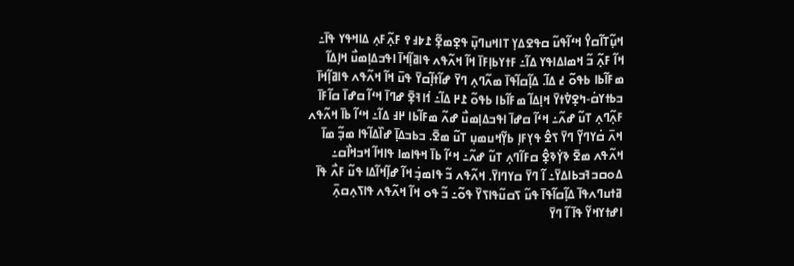ߞߎ߲߬ߠߊ߬ߛߌ߮ ߞߵߊ߬ߟߎ߬ ߛߟߐߡߌ߲ ߠߊߞߎߣߎ߲߫ ߟߐ߲ߘߐ߲߬ ߁߈߃߉ ߓߍ߲߬ߓߍ߲ ߡߊߞߟߌ ߟߊ߫߸ ߞߊ߬ ߓߍ߲߬ ߏ߬ ߞߘߊߡߊߟߌ ߡߊ߬߸ ߓߙߌߕߊ߲ߓߊ߫ ߞߊ߬ ߞߍ߬ߟߍ ߟߊߥߊ߲߬ߞߊ߫ ߊߟߏߡߊ߲ߘߎ߯ ߞߊ߲ߡߊ߬ ߘߓߊ߬ߕߊ ߕߟߋ߬ ߄ ߡߊ߬. ߡߊ߲߬ߛߊ߬ߟߊ߫ ߘߍ߬ߣߍ߲ ߣߌ߫ ߝߊ߬ߙߊ߲߬ߛߌ߫ ߟߎ߫ ߞߊ߬ ߞߍ߬ߟߍ ߟߊߥߊ߲߬ߞߊ߫ ߏߕߙߌߛ߭-ߤߐ߲ߜ߭ߙߌ߫ ߞߊ߲ߡߊ߬ ߘߓߊ߬ߕߊ ߕߟߋ߬ ߁߂ ߡߊ߬߸ ߗ߭ߊߔߐ߲߫ ߝߣߊ߫ ߞߵߊ߬ ߛߝߊ߫ ߛߊ߬ߓߊ߫ ߓߍ߲߬ߣߍ߲ ߠߎ߬ ߝߍ߬߸ ߞߵߊ߬ ߛߝߊ߫ ߊߟߏߡߊ߲ߘߎ߯ ߝߍ߬ ߘߓߊ߬ߕߊ ߂߃ ߡߊ߬߸ ߞߵߊ߬ ߕߊ߫ ߞߍ߬ߟߍ ߞߍ߫ ߛ߭ߌߣߌ߲߬ ߣߌ߫ ߖߐ߮ ߟߌ߲ߓߊ߲ ߕߌ߲߬ߞߎߘߎ߲ ߠߎ߬ ߘߐ߫. ߏߕߏߡߊ߲߫ ߝߊ߰ߡߊ߬ߟߊ ߘߏ߲߬ ߘߊ߫ ߞߍ߬ߟߍ ߘߐ߫ ߢߌ߲߭ߢߐ߲߮ ߛߓߊ߬ߣߍ߲ ߠߎ߬ ߝߍ߬߸ ߞߵߊ߬ ߕߊ߫ ߞߟߊߘߊ ߟߊߞߊ߬ ߞߏߞߊ߯ߛ߸ ߡߋߛߏߔߏߕߊߡߌ߫߸ ߊ߬ ߣߌ߫ ߛߌߣߊߌ߫. ߞߍ߬ߟߍ ߏ߬ ߟߊߘߏ߲߭ ߞߊ߬ ߝߊ߲߬ߞߊ߬ߡߊ ߟߎ߬ ߓߍ߯ ߟߊ߫ ߥߙߎߣߍߟߊ߫ ߡߊ߲߬ߛߊ߬ߟߊ߫ ߟߎ߬ ߖߛߎ߬ߟߊߖߌ߰ ߟߋ߬߸ ߏ߬ ߟߋ ߞߊ߬ ߞߍ߬ߟߍ ߟߊߖߍ߲ߛߍ߲߫ ߊߝߙߌߞߌ߬ ߟߊ߫ ߊ߬ ߣߌ߫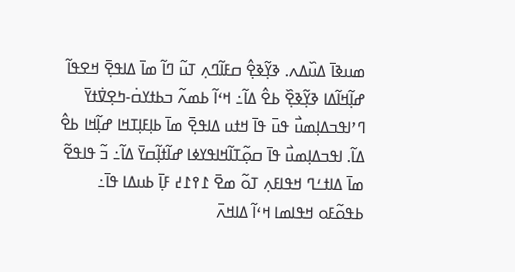ߘߎߢߊ߫ ߡߎ߰ߡߍ. ߢߌ߲߬ߢߐ߲߮ ߛߓߊ߬ߣߍ߲ ߠߎ߬ ߣߊ߬ ߘߊ߫ ߡߊߟߐ߲߫ ߞߐߟߊ߬ ߝߊ߲߬ߞߊ߬ߡߊ ߢߌ߲߬ߢߐ߲߰ ߕߐ߮ ߡߊ߬߸ ߞߵߊ߬ ߕߘߍ߬ ߏߕߙߌߛ߭-ߤߐ߲ߜ߭ߙߌ߫ ߣߴߊߟߏߡߊ߲ߘߎ߯ ߟߎ߫ ߟߊ߫ ߞߙߎ ߡߊߟߐ߲߫ ߘߊ߫ ߕߊ߲ߓߊ߲ߠߞߊ ߝߊ߲߬ߞߊ ߕߐ߮ ߡߊ߬. ߊߟߏߡߊ߲ߘߎ߯ ߟߊ߫ ߛߋ߲߬ߠߊ߬ߞߊߟߌߦߊ ߝߊ߬ߙߊ߲߬ߛߌ߫ ߡߊ߬߸ ߏ߬ ߟߊߟߐ߬ ߘߊ߫ ߡߊߙߑߣ ߞߟߊߓߍ߲ ߠߋ߬ ߘߐ߫ ߁߉߁߄ ߓߊ߲߫ ߕߎߡߊ ߟߊ߫߸ ߕߟߋ߬ߓߋ ߞߟߊߘߊ ߞߵߊ߬ ߡߊߞߍ߫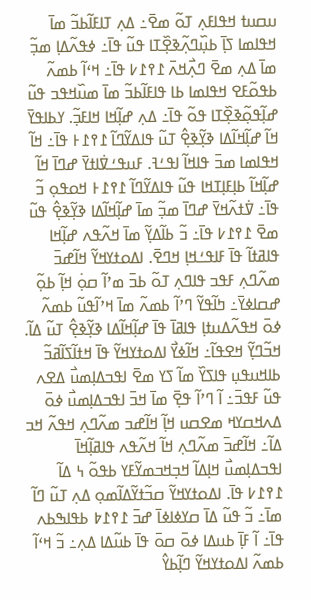ߎߛߎߙ ߞߟߊߓߍ߲ ߠߋ߬ ߘߐ߫߸ ߡߍ߲ ߠߊߓߊ߬ߕߏ߬ ߘߊ߫ ߞߟߊߘߊ ߖߊ߲߫ ߕߎ߲߰ߣߍ߲߬ߢߐ߲߰ߠߊ ߟߎ߬ ߟߊ߫߸ ߦߟߍ߬ߡߊ߲ ߘߏ߲߬ ߘߊ߫ ߡߍ߲ ߘߐ߫ ߣߍ߲߯ߞߍ߫ ߁߉߁߇ ߟߊ߫߸ ߞߵߊ߬ ߕߘߍ߬ ߕߟߋ߬ߓߐ ߞߟߊߘߊ ߕߊ ߟߊߓߊ߬ߕߏ߬ ߘߊ߫ ߘߎ߰ߞߟߏ ߟߎ߬ ߝߊ߲߬ߟߋ߲߬ߢߐ߲߰ߠߊ ߟߋ߬ ߟߊ߫߸ ߡߍ߲ ߝߊ߲߬ߞߊ ߞߊߓߏ߲߬. ߌߕߊߟߌ߫ ߞߊ߬ ߝߊ߲߬ߞߊ߬ߡߊ ߢߌ߲߬ߢߐ߲߮ ߠߎ߬ ߟߊߡߌ߬ߣߊ߬ ߁߉߁߅ ߟߊ߫߸ ߞߊ߬ ߞߟߊߘߊ ߘߏ߫ ߟߊߞߊ߬ ߊߟߑߔ. ߓߎߟߑߜ߭ߊߙߌ߫ ߝߣߊ߫ ߞߊ߬ ߝߊ߲߬ߞߊ߬ ߕߊ߲ߓߊ߲ߠߞߊ ߟߎ߬ ߟߊߡߌ߬ߣߊ߬ ߁߉߁߅ ߞߋߟߋ߲ ߏ߬ ߟߊ߫߸ ߜ߭ߙߍ߬ߞߌ߫ ߝߣߊ߫ ߘߏ߲߬ ߘߊ߫ ߝߊ߲߬ߞߊ߬ߡߊ ߢߌ߲߬ߢߐ߲߮ ߟߎ߬ ߘߐ߫ ߁߉߁߇ ߟߊ߫߸ ߏ߬ ߕߊ߬ߡߌ߲߬ ߘߊ߫ ߞߍ߬ߟߍ ߝߊ߲߬ߞߊ ߟߊߥߙߊ߬ ߟߊ߫ ߓߊߟߑߞߊ߲ ߞߣߐ߫. ߊߡߋߙߌߞߌ߬ ߞߊ߬ߝߏ߫ ߘߍ߬ߣߍ߲ ߓߟߏ ߟߊߣߍ߲ ߠߋ߬ ߕߏ߫ ߘߴߊ߬ ߛߋ߲߭ ߞߊ߲߬ ߕߋ߲߬ ߝߛߊߦߌ߫߸ ߤߊ߬ߟߌ߬ ߣߴߊ߬ ߕߘߍ߬ ߘߊ߫ ߞߴߊ߬ߟߎ߬ ߕߘߍ߬ ߦߋ߫ ߞߟߍ߬ߡߎߙߊ߲ ߟߊߥߊ߫ ߟߊ߫ ߝߊ߲߬ߞߊ߬ߡߊ ߢߌ߲߬ߢߐ߲߮ ߠߎ߬ ߡߊ߬. ߞߏ߬ߣߌ߲߬ ߞߐߟߊ߬߸ ߞߊ߬ߦߌ߯ ߊߡߋߙߌߞߌ߬ ߟߊ߫ ߞߙߊ߬ߖߊ߬ߥߏ߬ ߕߊߞߎߟߎ߲ ߟߊߖߌ߰ ߘߊ߬ ߖߌ ߘߐ߫ ߊߟߏߡߊ߲ߘߎ߯ ߡߐߍ ߟߎ߬ ߓߟߏ߫߸ ߊ߬ ߣߴߊ߬ ߟߐ߲߫ ߘߊ߫ ߞߏ߫ ߊߟߏߡߊ߲ߘߎ߯ ߦߋ߫ ߡߍߞߛߌߞ ߘߐߛߎ ߞߊ߲߬ ߞߊ߬ߝߏ ߘߍ߬ߣߍ߲ ߞߟߍ߬ ߞߏ ߡߊ߬߸ ߞߊ߬ߝߏ߫ ߘߍ߬ߣߍ߲ ߞߊ߬ ߞߍ߬ߟߍ ߟߊߥߊ߲߬ߞߊ߫ ߊߟߏߡߊ߲ߘߎ߯ ߞߊ߲ߡߊ߬ ߞߏ߲ߞߏߘߌ߬ߓߌ ߕߟߋ߬ ߆ ߡߊ߬ ߁߉߁߇ ߟߊ߫. ߊߡߋߙߌߞߌ߬ ߛߏ߬ߙߌ߬ߡߊ߬ߘߋ߲ ߡߍ߲ ߠߎ߬ ߣߊ߬ ߘߊ߫߸ ߏ߬ ߟߎ߬ ߡߊ߫ ߛߌߦߊߦߊ߫ ߝߏ߫ ߁߉߁߈ ߕߟߊߒߕߍ ߟߊ߫߸ ߊ߬ ߓߊ߲߫ ߕߎߡߊ ߦߋ߫ ߛߋ߫ ߟߊ߫ ߕߎ߬ߡߊ ߡߍ߲߸ ߏ߬ ߞߵߊ߬ ߕߘߍ߬ ߊߡߋߙߌߞߌ߬ ߣߊ߲߬ߕߌ߮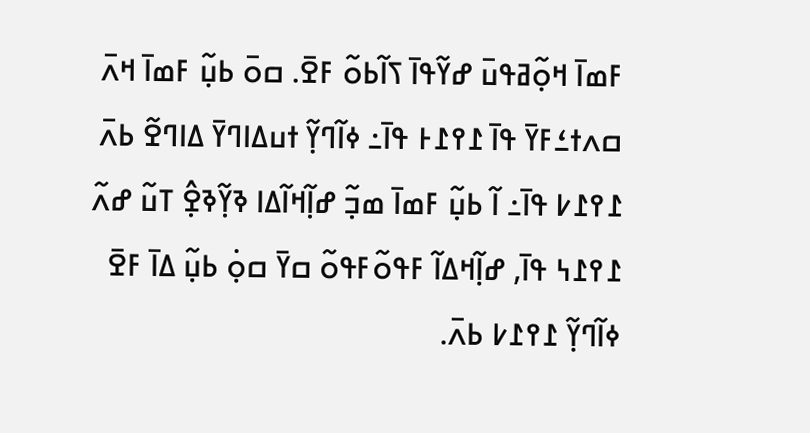ߓߘߊ߫ ߞߋ߲߬ߥߟߎ߫ ߝߌ߬ߟߊ߫ ߖߊ߬ߕߋ߬ ߓߐ߫. ߛߋ߫ ߕߎ߲߬ ߓߘߊ߫ ߞߍ߫ ߛߍߙߑߓߌ߫ ߟߊ߫ ߁߉߁߅ ߟߊ߫߸ ߦߊ߬ߣߌ߲߬ ߙߎߡߊߣߌ߫ ߡߊߣߐ߬ ߕߍ߫ ߁߉߁߇ ߟߊ߫߸ ߊ߬ ߕߎ߲߬ ߓߘߊ߫ ߘߏ߲߬ ߝߊ߲߬ߞߊ߬ߡߊ ߢߌ߲߬ߢߐ߲߮ ߠߎ߬ ߝߍ߬ ߁߉߁߆ ߟߊ߫, ߝߊ߲߬ߞߡߊ߬ ߓߟߋ߬ߓߟߋ߬ ߛߌ߫ ߛߋ߲߭ ߕߎ߲߬ ߡߊ߫ ߓߐ߫ ߦߊ߬ߣߌ߲߬ ߁߉߁߇ ߕߍ߫.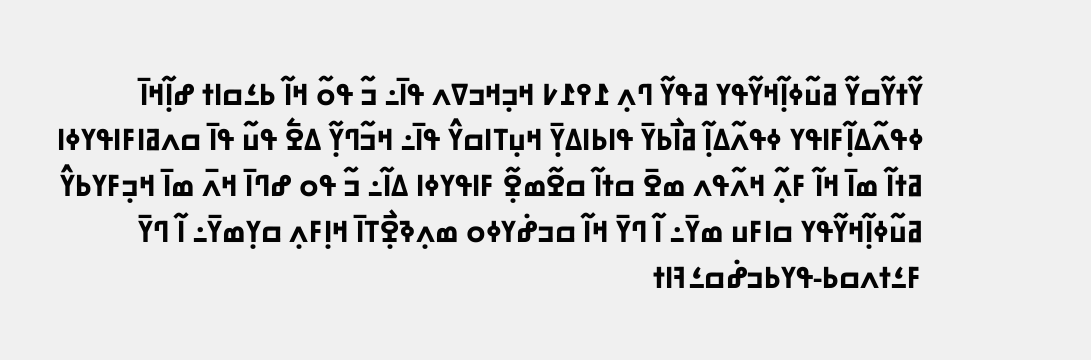ߌ߬ߙߌ߬ߛߌ߬ ߥߎ߬ߦߊ߲߬ߞߌ߬ߟߌ ߥߟߌ߬ ߣߍ߲ ߁߉߁߇ ߞߏ߲ߞߏߜߍ ߟߊ߫߸ ߏ߬ ߟߋ߬ ߞߊ߬ ߕߑߛߊߙ ߝߊ߲߬ߞߊ߫ ߦߟߍ߬ߡߊ߲߬ߓߊߟߌ ߦߟߍ߬ߡߊ߲߬ ߥߊ߯ߕߌ߫ ߟߊߕߊߡߌ߲߫ ߞߎ߲ߠߊߛߌ߮ ߟߊ߫߸ ߞߏ߬ߣߌ߲߬ ߡߐ߱ ߟߎ߬ ߟߊ߫ ߛߍߥߊߓߊߟߌߦߊ ߥߙߊ߬ ߘߊ߫ ߞߊ߬ ߓߍ߲߬ ߞߍ߬ߟߍ ߘߐ߫ ߛߙߊ߬ ߛߐ߬ߘߐ߲߬ ߓߊߟߌߦߊ ߡߊ߬߸ ߏ߬ ߟߋ ߝߣߊ߫ ߞߍ߫ ߘߊ߫ ߞߏ߲ߓߌߕߌ߮ ߥߎ߬ߦߊ߲߬ߞߌ߬ߟߌ ߛߊߓߎ ߘߌ߫߸ ߊ߬ ߣߌ߫ ߞߊ߬ ߛߏߝ߭ߌߦߋ ߘߍ߲ߢߐ߲߯ߠߊ߫ ߞߊ߲ߓߍ߲ ߛߌ߲ߘߌ߫߸ ߊ߬ ߣߌ߫ ߓߑߙߍߛߕ-ߟߌߕߏߝ߭ߛߑߔߊߙ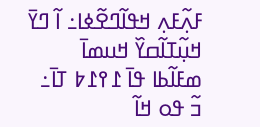ߓߍ߲߬ߓߍ߲ ߞߟߊ߬ߣߐ߬ߦߊ߸ ߊ߬ ߣߌ߫ ߞߎ߲߬ߠߊ߬ߛߌ߰ ߞߎߘߊ߫ ߘߓߊ߬ߕߊ ߟߊ߫ ߁߉߁߈ ߠߊ߫߸ ߏ߬ ߟߋ ߞߊ߬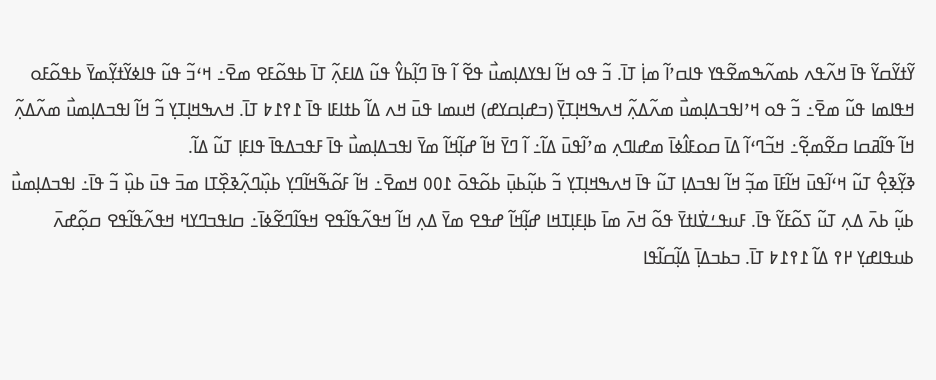ߌ߬ߙߌ߬ߛߌ߬ ߟߊ߫ ߞߍ߬ߟߍ ߕߘߍ߬ߒߘߐ߬ߟߌ ߟߊߛߴߊ߬ ߘߊ߲߭ ߠߊ߫. ߏ߬ ߟߋ ߞߊ߬ ߊߟߌߡߊ߲ߘߎ߯ ߟߐ߬ ߊ߬ ߟߊ߫ ߣߊ߲߬ߕߌ߮ ߟߎ߬ ߡߊߓߍ߲߬ ߠߊ߫ ߕߟߋ߬ߓߐ ߘߐ߫߸ ߞߵߏ߬ ߟߎ߬ ߟߊߦߌ߬ߙߌ߲߬ߘߌ߫ ߕߟߋ߬ߓߋ ߞߟߊߘߊ ߟߎ߬ ߘߐ߫߸ ߏ߬ ߟߋ ߞߴߊߟߏߡߊ߲ߘߎ߯ ߘߍ߬ߡߍ߲߬ ߞߍߒߞߊ߲ߠߌ߲߫ (ߏߝߊ߲ߛߌߝ) ߞߎߘߊ ߟߎ߫ ߞߍ ߡߊ߬ ߕߙߊߓߊ ߟߊ߫ ߁߉߁߈ ߠߊ߫. ߞߍߒߞߊ߲ߠߌ߲ ߏ߬ ߞߊ߬ ߊߟߏߡߊ߲ߘߎ߯ ߘߍ߬ߡߍ߲߬ ߞߊ߬ ߟߊ߬ߥߛߊ ߛߐ߬ߘߐ߲߬߸ ߞߏ߬ߣߵߊ߬ ߡߊ߫ ߛߋߓߊ߮ߦߊ߫ ߘߝߊߣߍ߲ ߘߴߊ߬ߟߎ߫ ߡߊ߬߸ ߊ߬ ߣߌ߫ ߞߊ߬ ߝߊ߲߬ߞߊ߬ ߘߌ߫ ߊߟߏߡߊ߲ߘߎ߯ ߟߊ߫ ߓߟߏߡߟߊ߫ ߟߊߓߊ߲ ߠߎ߬ ߡߊ߬.
ߢߌ߲߬ߢߐ߲߮ ߠߎ߬ ߞߵߊ߬ߟߎ߫ ߞߊ߬ߓߊ߫ ߘߏ߲߬ ߞߊ߬ ߊߟߏߡߊ߲ ߠߎ߬ ߟߊ߫ ߞߍߒߞߊ߲ߠߌ߲ ߏ߬ ߕߎ߲߬ߕߎ߲߫ ߕߋ߬ߟߋ߫ ߁߀߀ ߞߘߐ߫߸ ߞߊ߬ ߓߋ߬ߒ߬ߞߊ߬ߣߌ߲ ߕߎ߲߰ߣߍ߲߬ߢߐ߲߰ߠߊ ߘߏ߫ ߟߎ߫ ߕߎ߲߰ ߏ߬ ߟߊ߫߸ ߊߟߏߡߊ߲ߘߎ߯ ߕߎ߲߬ ߕߍ߫ ߡߍ߲ ߠߎ߬ ߖߋ߬ߓߌ߬ ߟߊ߫. ߓߎߟߑߜ߭ߊߙߌ߫ ߟߋ߬ ߞߍ߫ ߘߊ߫ ߕߊ߲ߓߊ߲ߠߞߊ ߝߊ߲߬ߞߊ߬ ߝߟߐ ߘߌ߫ ߡߍ߲ ߞߊ߬ ߞߟߍ߬ߟߊ߬ߟߐ ߞߟߊ߬ߣߐ߬ߦߊ߫߸ ߛߊߟߏߣߌߞ ߞߟߍ߬ߟߊ߬ߟߐ ߛߋ߲߬ߝߍ߫ ߕߎߟߊߝߌ߲ ߂߉ ߡߊ߬ ߁߉߁߈ ߠߊ߫. ߏߕߏߡߊ߲߫ ߡߊ߲߬ߛߊ߬ߟߊ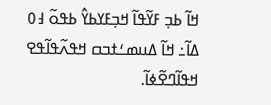ߞߊ߬ ߕߏ߲ ߓߌ߬ߟߊ߬ ߞߏ߲ߓߌߕߌ߮ ߕߟߋ߬ ߃߀ ߡߊ߬߸ ߞߊ߬ ߡߎߘߑߙߏߛ ߞߟߍ߬ߟߊ߬ߟߐ ߞߟߊ߬ߣߐ߬ߦߊ߬.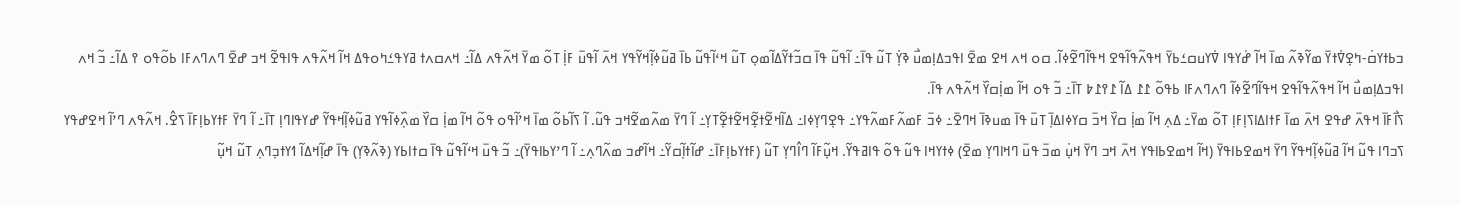ߏߕߙߌߛ߭-ߤߐ߲ߜ߭ߙߌ߫ ߘߌ߬ߢߍ߬ ߘߊ߫ ߞߊ߬ ߝ߭ߌߟߊ ߜ߭ߌߎߛߑߕߌ߫ ߞߟߍ߬ߟߊ߬ߟߐ ߞߟߊ߬ߣߐ߬ߦߊ߬. ߛߋ ߞߍ ߞߐ ߘߐ߫ ߊߟߏߡߊ߲ߘߎ߯ ߢߌ߲߭ ߠߎ߬ ߟߊ߫߸ ߊ߬ߟߎ߬ ߟߊ߫ ߛߏ߬ߙߌ߬ߡߊ߬ߘߋ߲ ߠߎ߬ ߞߵߊ߬ߟߎ߬ ߕߊ߫ ߥߎ߬ߦߊ߲߬ߞߌ߬ߟߌ ߞߍ߫ ߊ߬ߟߎ߫ ߓߊ߲߭ ߠߋ߬ ߘߌ߫ ߞߍ߬ߟߍ ߡߊ߬߸ ߞߍߛߍߙ ߥߌߟߑߤߋߟߡ ߞߊ߬ ߞߍ߬ߟߍ ߟߊߟߐ߬ ߞߏ ߝߐ߫ ߣߍߣߍߓߊ ߕߋ߬ߟߋ ߉ ߡߊ߬߸ ߏ߬ ߞߍ ߊߟߏߡߊ߲ߘߎ߯ ߞߊ߬ ߞߟߍ߬ߟߊ߬ߟߐ ߞߟߊ߬ߣߐ߬ߦߊ߬ ߣߍߣߍߓߊ ߕߟߋ߬ ߁߁ ߡߊ߬ ߁߉߁߈ ߠߊ߫߸ ߏ߬ ߟߋ ߞߊ߬ ߘߊ߲߭ߛߌ߰ ߞߍ߬ߟߍ ߟߊ߫.
ߖߊ߯ߓߊ߫ ߞߟߍ߫ ߝߟߐ ߞߍ߫ ߘߊ߫ ߓߙߊߡߊߖߊ߲ߓߊ߲ ߠߋ߬ ߘߌ߫߸ ߡߍ߲ ߞߊ߬ ߘߊ߲߭ ߛߌ߰ ߞߏ߫ ߛߌߦߊߡߊ߲߫ ߠߎ߫ ߟߊ߫ ߘߎߢߊ߫ ߞߣߐ߫߸ ߦߏ߫ ߓߘߍ߬ߓߘߍ߬ߟߌ߸ ߟߐ߲ߣߌ߲ߦߊ߸ ߡߊ߬ߞߐ߬ߙߐ߲߬ߞߐ߬ߙߐ߲߬ߠߌ߲߸ ߊ߬ ߣߌ߫ ߘߍ߬ߘߐ߬ߞߏ ߟߎ߬. ߊ߬ ߖߊ߬ߕߋ߬ ߘߊ߫ ߞߴߊ߬ߟߋ ߟߋ߬ ߞߊ߬ ߘߊ߲߭ ߛߌ߰ ߘߍ߲߰ߦߊ߬ߟߌ ߥߎ߬ߦߊ߲߬ߞߟߌ߬ ߝߌߟߊߣߊ߲ ߠߊ߫߸ ߊ߬ ߣߌ߫ ߓߙߌߕߊ߲ߓߊ߫ ߖߐ߮. ߞߍ߬ߟߍ ߣߴߊ߬ ߞߐߝߟߌ ߖߏߣߊ ߟߎ߬ ߞߊ߬ ߥߎ߬ߦߊ߲߬ߞߟߌ߬ ߣߌ߫ ߞߘߐߕߊߟߌ߫ (ߞߊ߬ ߞߘߐߕߊߟߌ ߞߍ߫ ߞߏ ߣߌ߫ ߞߎ߲߭ ߘߏ߫ ߟߎ߫ ߣߞߊߣߌ߲ ߘߐ߫) ߦߙߌߞߊ ߟߎ߬ ߟߋ߬ ߟߊߥߟߌ߬. ߞߎ߲߬ߓߊ߬ ߣߊ߮ߣߌ߲ ߠߎ߬ (ߓߙߌߕߊ߲ߓߊ߫߸ ߝߊ߬ߙߊ߲߬ߛߌ߬߸ ߞߊ߬ߝߏ ߘߍ߬ߣߍ߲߸ ߊ߬ ߣߴߌߕߊߟߌ߫)߸ ߏ߬ ߟߎ߫ ߞߵߊ߬ߟߎ߬ ߟߊ߫ ߛߙߊߕߌ (ߢߍ߬ߢߌ߲) ߟߊ߫ ߝߊ߲߬ߞߡߊ߬ ߗߌߙߏ߲ߣߍ߲ ߠߎ߬ ߞߎ߲߬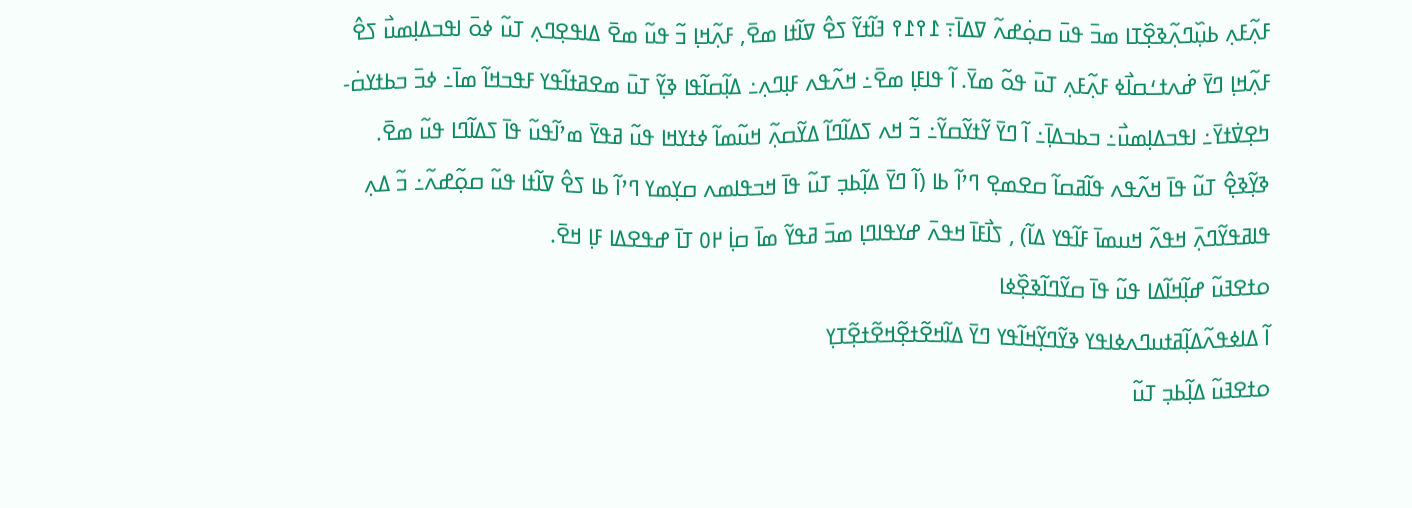ߓߍ߲߬ߓߍ߲ ߕߎ߲߰ߣߍ߲߬ߢߐ߲߰ߠߊ ߘߏ߫ ߟߎ߫ ߛߋ߲߭ߝߍ߬ ߜߡߊ߫߹ ߁߉߁߉ ߔߊ߬ߙߌ߬ ߖߐ߮ ߜߊ߬ߙߊ ߘߐ߫, ߓߍ߲߬ߞߊ߲ ߏ߬ ߟߎ߬ ߘߐ߫ ߡߊߟߐ߲ߣߍ߲ ߠߎ߬ ߦߋ߫ ߊߟߏߡߊ߲ߘߎ߯ ߖߐ߮ ߓߍ߲߬ߞߊ߲ ߣߌ߫ ߝ߭ߍߙߑߛߊ߯ߦ ߓߍ߲߬ߓߍ߲ ߠߎ߫ ߟߋ߬ ߘߌ߫. ߊ߬ ߟߊߓߊ߲ ߘߐ߫߸ ߞߍ߬ߟߍ ߓߊ߲ߣߍ߲߸ ߡߊ߲߬ߛߊ߬ߟߊ ߢߌ߲߬ ߠߎ߫ ߘߐߥߙߊ߬ߟߌ ߓߟߏߞߊ߬ ߘߊ߫߸ ߦߏ߫ ߏߕߙߌߛ߭-ߤߐ߲ߜ߭ߙߌ߫߸ ߊߟߏߡߊ߲ߘߎ߯߸ ߏߕߏߡߊ߲߫߸ ߊ߬ ߣߌ߫ ߌ߬ߙߌ߬ߛߌ߬߸ ߏ߬ ߞߍ ߖߡߊ߬ߣߊ߬ ߡߌ߬ߛߍ߲߬ ߞߎ߬ߘߊ߬ ߦߙߌߞߊ ߟߎ߬ ߥߟߌ߫ ߘߴߊ߬ߟߎ߬ ߟߊ߫ ߖߡߊ߬ߣߊ ߟߎ߬ ߘߐ߫. ߢߌ߲߬ߢߐ߲߮ ߠߎ߬ ߟߊ߫ ߞߍ߬ߟߍ ߟߊ߬ߥߛߊ߬ ߛߐߘߐ߲ ߣߴߊ߬ ߕߊ (ߊ߬ ߣߌ߫ ߡߊ߲߬ߕߏ߲ ߠߎ߬ ߟߊ߫ ߞߏߟߊߘߍ ߛߌ߲ߘߌ ߣߴߊ߬ ߕߊ ߖߐ߮ ߜߊ߬ߙߊ ߟߎ߬ ߛߋ߲߬ߝߍ߬߸ ߏ߬ ߡߍ߲ ߟߊߥߟߌ߬ߣߍ߲߫ ߞߟߍ߬ ߞߎߘߊ߫ ߓߊ߬ߟߌ ߡߊ߬) , ߖߊ߯ߓߊ߫ ߞߟߍ߫ ߝߌߟߊߣߊ߲ ߘߏ߫ ߥߟߌ߬ ߘߊ߫ ߛߊ߲߭ ߂߀ ߠߊ߫ ߝߟߐߡߊ ߓߊ߲ ߞߐ߫.
ߋߙߐߔߎ߬ ߝߊ߲߬ߞߊ߬ߡߊ ߟߎ߬ ߟߊ߫ ߛߌ߬ߣߊ߬ߢߐ߲߰ߦߊ
ߊ߬ ߡߊߦߟߍ߬ߡߊ߲߬ߥߙߎߣߍߦߊߟߌ ߢߌ߬ߣߌ߲߬ߞߊ߬ߟߌ ߣߌ߫ ߡߊ߬ߞߐ߬ߙߐ߲߬ߞߐ߬ߙߐ߲߬ߠߌ߲
ߋߙߐߔߎ߬ ߡߊ߲߬ߕߏ߲ ߠߎ߬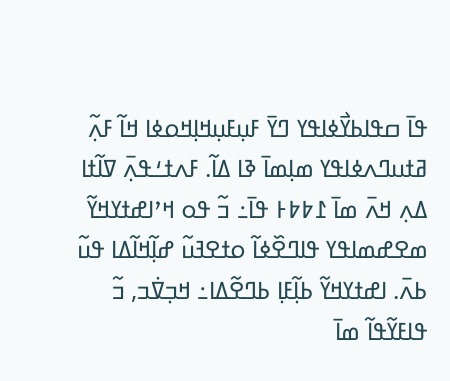ߟߊ߫ ߛߟߊߕߌ߯ߦߊߟߌ ߣߌ߫ ߓߎ߲ߓߎ߲ߞߊ߲ߞߋߦߊ ߞߊ߬ ߓߍ߲߬ ߥߙߎߣߍߦߊߟߌ ߘߊ߲ߘߊ߫ ߢߊ ߡߊ߬. ߓߍߙߑߟߍ߲߫ ߜߊ߬ߙߊ ߡߍ߲ ߞߍ߫ ߘߊ߫ ߁߈߈߅ ߟߊ߫߸ ߏ߬ ߟߋ ߞߴߊߝߙߌߞߌ߬ ߘߐߝߘߊߟߌ ߟߊߣߐ߰ߦߊ߬ ߋߙߐߔߎ߬ ߝߊ߲߬ߞߊ߬ߡߊ ߟߎ߬ ߕߍ߫. ߊߝߙߌߞߌ߬ ߕߊ߲߬ߓߊ߲ ߕߣߐ߬ߡߊ߸ ߞߏ߲ߜ߭ߏ, ߏ߬ ߟߊߓߌ߬ߟߊ߬ ߘߊ߫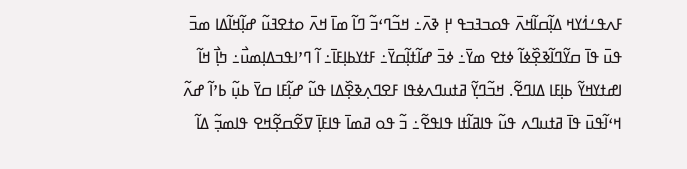ߓߍߟߑߗ߭ߌߞ ߡߊ߲߬ߛߊ߬ߞߍ߫ ߟߋߏߔߏߟ ߂߲ ߢߍ߫߸ ߞߏ߬ߣߵߏ߬ ߣߊ߬ ߘߊ߫ ߞߍ߫ ߋߙߐߔߎ߬ ߝߊ߲߬ߞߊ߬ߡߊ ߘߏ߫ ߟߎ߫ ߟߊ߫ ߛߌ߬ߣߊ߬ߢߐ߲߰ߦߊ߬ ߦߙߐ ߘߌ߫߸ ߦߏ߫ ߝߊ߬ߙߊ߲߬ߛߌ߫߸ ߓߙߌߕߊ߲ߓߊ߫߸ ߊ߬ ߣߴߊߟߏߡߊ߲ߘߎ߯߸ ߤߊ߲߯ ߞߊ߬ ߊߝߙߌߞߌ߬ ߕߊ߲ߓߊ ߡߊߣߐ߬. ߞߏ߬ߣߌ߲߬ ߥߙߎߣߍߦߟߊ ߓߐߣߍ߲ߢߐ߲߰ߡߊ ߟߎ߬ ߝߊ߲߬ߓߊ ߛߌ߫ ߕߎ߲߬ ߕߴߊ߬ ߝߍ߬ ߞߵߊ߬ߟߎ߫ ߟߊ߫ ߥߙߎߣߍ ߟߎ߬ ߟߊߥߊ߬ߙߊ ߟߊߟߐ߬߸ ߏ߬ ߟߋ ߥߘߊ߫ ߟߊߓߊ߲߫ ߜߐ߬ߛߐ߲߬ߞߐ ߟߊߘߏ߲߬ ߡߊ߬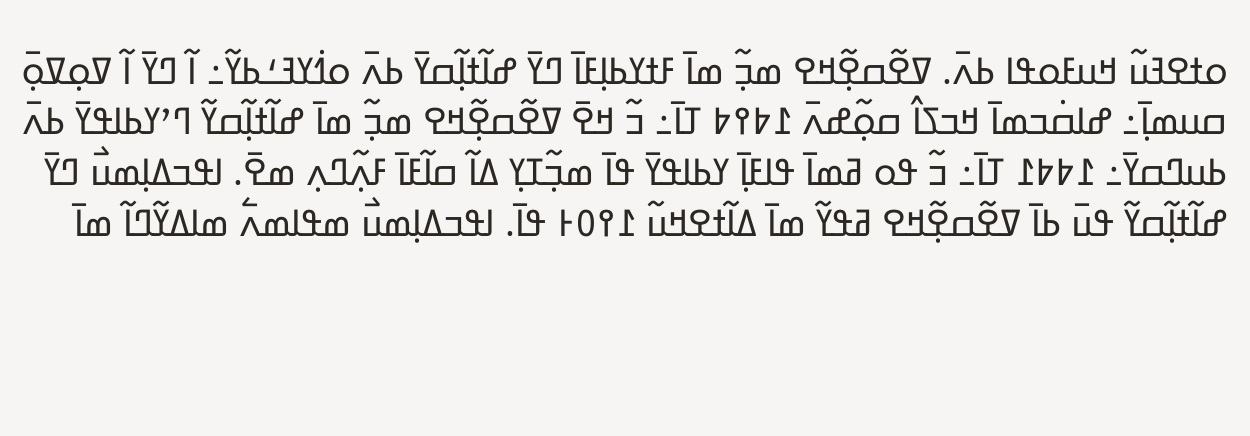ߋߙߐߔߎ߬ ߞߎߓߋߟߊ ߕߍ߫. ߜߐ߬ߛߐ߲߬ߞߐ ߘߏ߲߬ ߘߊ߫ ߓߙߌߕߊ߲ߓߊ߫ ߣߌ߫ ߝߊ߬ߙߊ߲߬ߛߌ߫ ߕߍ߫ ߋߗ߭ߌߔߑߕߌ߬߸ ߊ߬ ߣߌ߫ ߊ߬ ߜߋ߲ߜߋ߲߫ ߛߎߘߊ߲߫߸ ߝߊߛ߭ߏߘߊ߫ ߞߏߖߊ߮ ߛߋ߲߬ߝߍ߫ ߁߈߉߈ ߠߊ߫߸ ߏ߬ ߞߐ߫ ߜߐ߬ߛߐ߲߬ߞߐ ߘߏ߲߬ ߘߊ߫ ߝߊ߬ߙߊ߲߬ߛߌ߬ ߣߴߌߕߊߟߌ߫ ߕߍ߫ ߕߎߣߛߌ߫߸ ߁߈߈߁ ߠߊ߫߸ ߏ߬ ߟߋ ߥߘߊ߫ ߟߊߓߊ߲߫ ߌߕߊߟߌ߫ ߟߊ߫ ߘߏ߲߬ߠߌ߲ ߡߊ߬ ߛߊ߬ߓߊ߫ ߓߍ߲߬ߣߍ߲ ߘߐ߫. ߊߟߏߡߊ߲ߘߎ߯ ߣߌ߫ ߝߊ߬ߙߊ߲߬ߛߌ߬ ߟߎ߫ ߕߊ߫ ߜߐ߬ߛߐ߲߬ߞߐ ߥߟߌ߬ ߘߊ߫ ߡߊ߬ߙߐߞߎ߬ ߁߉߀߅ ߟߊ߫. ߊߟߏߡߊ߲ߘߎ߯ ߘߟߊߘߍ߱ ߘߊߡߌ߬ߣߊ߬ ߘߊ߫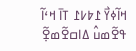ߞߊ߬ߦߌ߯ ߁߈߇߁ ߠߊ߫ ߞߵߊ߬ ߟߐ߬ߘߎ߮ ߡߊߛߐ߬ߘߐ߲߬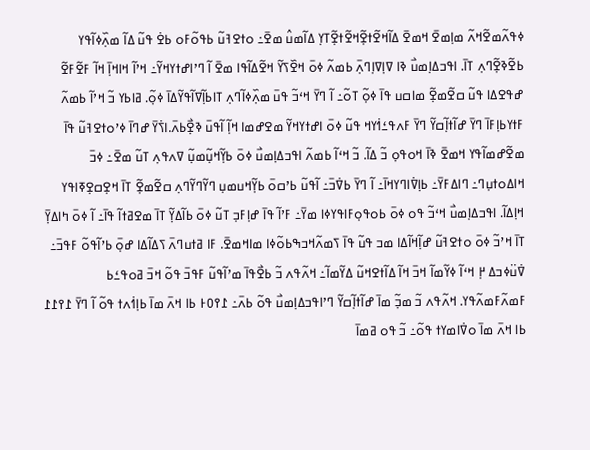ߦߟߍ߬ߘߐ߬ߞߍ߬ ߘߊ߲ߘߐ߫ ߞߘߐ߫ ߡߊ߬ߞߐ߬ߙߐ߲߬ߞߐ߬ߙߐ߲߬ߠߌ߲ ߡߊ߬ߘߎ߮ ߘߐ߫߸ ߋߙߐߔߎ߬ ߕߟߋ߬ߓߋ ߕߐ߭ ߟߎ߬ ߡߊ߬ ߘߍ߲߰ߦߊ߬ߟߌ ߕߐ߬ߢߐ߲߬ߣߍ߲ ߠߊ߫. ߊߟߏߡߊ߲ߘߎ߯ ߢߊ ߜߊ߲ߜߊ߲ߣߍ߲߫ ߕߘߍ߬ ߦߋ߫ ߞߐ߰ߖߌ߬ ߞߐ߬ߡߊ߬ߟߊ ߘߐ߫ ߊ߬ ߣߴߊߝߙߌߞߌ߬߸ ߞߴߊ߬ ߞߊߞߊ߲߫ ߞߊ߬ ߓߐ߬ߓߐ߬ ߝߟߐߡߊ ߟߎ߬ ߛߐ߬ߘߐ߲߬ ߘߊߛߎ ߟߊ߫ ߦߋ߲߬ ߠߋ߬߸ ߊ߬ ߣߌ߫ ߞߵߏ߬ ߟߎ߫ ߘߍ߲߰ߦߊ߬ߣߍ߲ ߠߊߕߊ߲߬ߜߊ߬ߟߌ߬ߡߊ߫ ߦߋ߲߬. ߥߊߕߌ ߏ߬ ߞߴߊ߬ ߕߘߍ߬ ߓߙߌߕߊ߲ߓߊ߫ ߣߌ߫ ߝߊ߬ߙߊ߲߬ߛߌ߬ ߣߌ߫ ߓߍߟߑߗ߭ߌߞ ߟߎ߬ ߦߋ߫ ߊߝߙߌߞߌ߬ ߘߐߝߘߊ ߞߊ߲߬ ߊ߬ߟߎ߫ ߢߐ߲߯ߕߍ߫.ߊߖ߭ߌ߫ ߝߣߊ߫ ߦߴߋߙߐߔߎ߬ ߟߊ߫ ߘߐ߬ߝߘߊ߬ߟߌ ߞߘߐ߫ ߢߊ߫ ߞߋߟߋ߲ ߏ߬ ߡߊ߬. ߏ߬ ߞߵߊ߬ ߕߘߍ߬ ߊߟߏߡߊ߲ߘߎ߯ ߦߋ߫ ߕߌ߲߬ߞߎ߲߬ߘߎ߲߬ ߜߍߟߍ߲ ߠߎ߬ ߘߐ߫߸ ߦߏ߫ ߞߊߡߋߙߎ߲ߣ߸ ߣߊߡߓߌ߫߸ ߕߊ߲ߜ߭ߊߣߌߞߊ߫߸ ߊ߬ ߣߌ߫ ߕߜ߭ߏ߫߸ ߊ߬ߟߎ߬ ߕߴߛߋ߫ ߕߌ߲߬ߞߎߘߎ߲ ߣߌ߬ߣߌ߬ߣߍ߲ ߛߐ߬ߘߐ߲߬ ߠߊ߫ ߞߐ߲ߛߐ߲ߧߊߟߌ ߞߊ߲ߡߊ߬. ߊߟߏߡߊ߲ߘߎ߯ ߞߵߏ߬ ߟߋ ߦߋ߫ ߕߋߟߋ߲ߓߊߟߌߦߊ ߘߌ߫߸ ߓߴߊ߬ ߟߊ߫ ߝߊ߲ߓߏ߲ ߠߎ߬ ߦߋ߫ ߕߊ߬ߡߌ߲߬ ߠߊ߫ ߘߐߥߙߊ߬ ߟߊ߫߸ ߊ߬ ߦߋ߫ ߤߊߡߌ߲߫ ߠߊ߫ ߞߴߏ߬ ߦߋ߫ ߋߙߐߔߎ߬ ߝߊ߲߬ߞߊ߬ߡߊ ߘߏ ߟߎ߬ ߟߊ߫ ߖߘߍ߬ߞߏߒߕߋ߬ߦߊ ߘߊߞߘߐ߫. ߓߊ ߥߙߎߣߍ߫ ߖߡߊ߬ߡߊ ߝߋ߲߫ ߕߴߊ߬ߟߋ߬ ߓߟߏ߫߸ ߜ߭ߎ߳ߦߏߡ ߂߲ ߞߵߊ߬ ߦߌ߬ߘߊ߬ ߞߏ߫ ߞߊ߬ ߡߊ߬ߙߐߞߎ߬ ߡߌ߬ߘߊ߬߸ ߞߍ߬ߟߍ ߏ߬ ߕߐ߯ߟߊ߫ ߘߴߊ߬ߟߎ߬ ߓߟߏ߫ ߟߋ߬ ߞߏ߫ ߥߋߟߑߕ ߓߘߍ߬ߓߘߍ߬ߟߌ. ߞߍ߬ߟߍ ߏ߬ ߘߏ߲߬ ߘߊ߫ ߝߊ߬ߙߊ߲߬ߛߌ߬ ߣߴߊߟߏߡߊ߲ߘߎ߯ ߟߋ߬ ߕߍ߫߸ ߁߉߀߅ ߕߊ ߞߍ߫ ߘߊ߫ ߕߊ߲ߗ߭ߍߙ ߟߋ߬ ߊ߬ ߣߌ߫ ߁߉߁߁ ߕߊ ߞߍ߫ ߘߊ߫ ߋߜ߭ߊߘߌߙ ߟߋ߬߸ ߏ߬ ߟߋ ߥߘߊ߫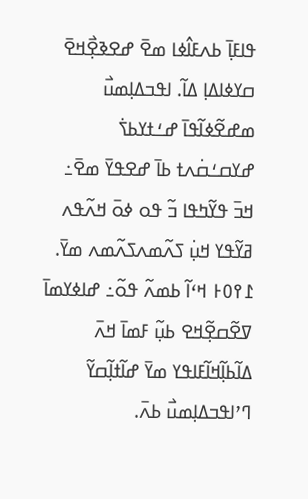ߟߊߓߊ߲߫ ߕߍߓߊ߮ߦߊ ߘߐ߫ ߝߐߢߐ߲߯ߞߐ߫ ߛߌߦߊߡߊ߲ ߡߊ߬. ߊߟߏߡߊ߲ߘߎ߯ ߘߝߐ߬ߦߊ߬ߟߊ߫ ߝߑߙߌߕߖ߭ ߝߌߛߑߛ߭ߍߙ ߕߊ߫ ߝߐߟߌ߫ ߘߐ߫߸ ߞߏ߫ ߟߌ߬ߤߟߊ ߏ߬ ߟߋ ߦߋ߫ ߞߍ߬ߟߍ ߥߌ߬ߟߌ ߞߎ߲߭ ߖߍ߬ߘߍߖߍ߬ߘߍ ߘߌ߫. ߁߉߀߅ ߞߵߊ߬ ߕߘߍ߬ ߟߋ߬߸ ߝߊߦߌߘߊ߫ ߜߐ߬ߛߐ߲߬ߞߐ ߕߎ߲߬ ߓߘߊ߫ ߞߍ߫ ߡߊ߬ߕߊ߲߬ߞߊ߬ߓߊߟߌ ߘߌ߫ ߝߊ߬ߙߊ߲߬ߛߌ߬ ߣߴߊߟߏߡߊ߲ߘߎ߯ ߕߍ߫.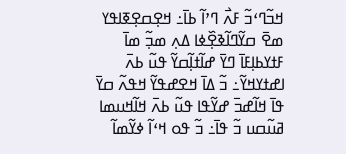ߞߏ߬ߣߵߏ߬ ߓߍ߯ ߣߴߊ߬ ߕߊ߫߸ ߞߐ߲ߛߐ߲ߧߊߟߌ ߘߐ߫ ߛߌ߬ߣߊ߬ߢߐ߲߰ߦߊ ߡߍ߲ ߘߏ߲߬ ߘߊ߫ ߓߙߌߕߊ߲ߓߊ߫ ߣߌ߫ ߝߊ߬ߙߊ߲߬ߛߌ߬ ߟߎ߬ ߕߍ߫ ߊߝߙߌߞߌ߬߸ ߏ߬ ߡߊ߫ ߞߐߝߟߌ߬ ߞߟߍ߬ ߛߌ߫ ߟߊ߫ ߞߊ߬ߝߏ߫ ߝߌ߬ߟߊ ߟߎ߬ ߕߍ߫ ߞߊ߬ߞߎߘߊ ߥߎ߬ߛߎ ߏ߬ ߟߊ߫߸ ߏ߬ ߟߋ ߞߵߊ߬ ߦߌ߬ߘߊ߬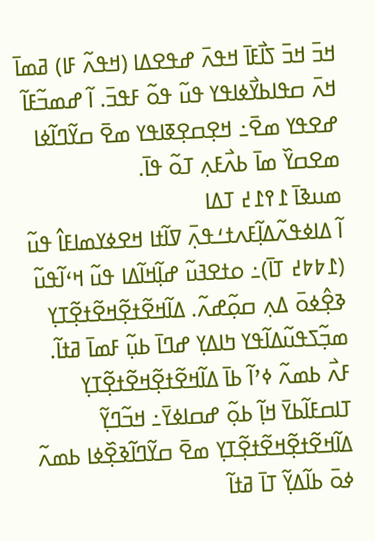ߞߏ߫ ߞߏ߫ ߖߊ߯ߓߊ߫ ߞߟߍ߫ ߝߟߐߡߊ (ߞߟߍ߬ ߓߊ) ߥߘߊ߫ ߞߍ߫ ߛߟߊߕߌ߯ߦߊߟߌ ߟߎ߬ ߟߋ߬ ߓߟߏ߫. ߊ߬ ߝߘߏ߬ߓߊ߬ ߝߐߟߌ ߘߐ߫߸ ߞߐ߲ߛߐ߲ߧߊߟߌ ߘߐ߫ ߛߌ߬ߣߊ߬ߦߊ ߘߐߛߌ߰ ߘߊ߫ ߕߍ߯ߓߍ߲ ߠߋ߬ ߟߊ߫.
ߘߎߢߊ߫ ߁߉߁߄ ߠߡߊ
ߊ߬ ߡߊߦߟߍ߬ߡߊ߲߬ߓߍߙߑߟߍ߲߫ ߜߊ߬ߙߊ ߞߐߦߌߘߊߓߊ߮ ߟߎ߬ (߁߈߈߄ ߠߊ߫)߸ ߋߙߐߔߎ߬ ߝߊ߲߬ߞߊ߬ߡߊ ߟߎ߬ ߞߵߊ߬ߟߎ߬ ߢߐ߲߮ߦߋ߫ ߡߍ߲ ߛߋ߲߬ߝߍ߬. ߡߊ߬ߞߐ߬ߙߐ߲߬ߞߐ߬ߙߐ߲߬ߠߌ߲ ߘߏ߲߬ߖߟߎ߬ߡߊ߬ߟߌ ߤߊߡߌ߲ ߝߣߊ߫ ߕߎ߲߬ ߓߘߊ߫ ߥߙߊ߬. ߓߍ߯ ߕߘߍ߬ ߦߴߊ߬ ߕߊ߫ ߡߊ߬ߞߐ߬ߙߐ߲߬ߞߐ߬ߙߐ߲߬ߠߌ߲ ߠߊߛߓߊ߬ߕߌ߫ ߞߊ߲߬ ߕߋ߲߬ ߝߛߊߦߌ߫߸ ߞߏ߬ߣߌ߲߬ ߡߊ߬ߞߐ߬ߙߐ߲߬ߞߐ߬ߙߐ߲߬ߠߌ߲ ߘߐ߫ ߛߌ߬ߣߊ߬ߢߐ߲߰ߦߊ ߕߘߍ߬ ߦߋ߫ ߕߊ߬ߡߌ߲߬ ߠߊ߫ ߥߙߊ߬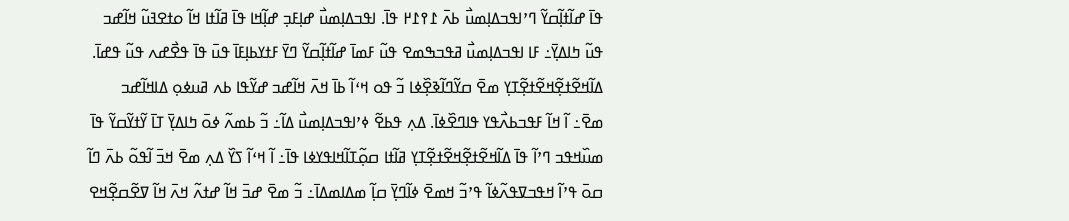ߟߊ߫ ߝߊ߬ߙߊ߲߬ߛߌ߬ ߣߴߊߟߏߡߊ߲ߘߎ߯ ߕߍ߫ ߁߉߁߂ ߟߊ߫. ߊߟߏߡߊ߲ߘߎ߯ ߝߊ߲ߓߏ߲ ߝߊ߲߬ߞߊ ߟߊ߫ ߥߊ߬ߙߊ ߞߊ߬ ߋߙߐߔߎ߬ ߞߊ߬ߝߏ ߟߎ߬ ߤߊߡߌ߲߫߸ ߓߊ ߊߟߏߡߊ߲ߘߎ߯ ߥߟߏߒߘߐ ߟߎ߬ ߓߘߊ߫ ߝߊ߬ߙߊ߲߬ߛߌ߬ ߣߌ߫ ߓߙߌߕߊ߲ߓߊ߫ ߟߎ߫ ߟߊ߫ ߟߐ߯ߝߍ ߟߎ߬ ߟߝߊ߫. ߡߊ߬ߞߐ߬ߙߐ߲߬ߞߐ߬ߙߐ߲߬ߠߌ߲ ߘߐ߫ ߛߌ߬ߣߊ߬ߢߐ߲߰ߦߊ ߏ߬ ߟߋ ߞߵߊ߬ ߕߊ߫ ߞߍ߫ ߞߊ߬ߝߏ ߝߌ߬ߟߊ ߕߍ ߥߎߦߋ߲ ߡߊߞߊ߬ߝߏ ߘߐ߫߸ ߊ߬ ߞߊ߬ ߓߟߏߕߍ߯ߟߌ ߟߊߣߐ߰ߦߊ߫. ߡߍ߲ ߟߕߐ߬ ߦߴߊߟߏߡߊ߲ߘߎ߯ ߡߊ߬߸ ߏ߬ ߕߘߍ߬ ߦߋ߫ ߤߊߡߌ߲߫ ߠߊ߫ ߌ߬ߙߌ߬ߛߌ߬ ߟߊ߫ ߘߎ߰ߞߟߏ ߣߴߊ߬ ߟߊ߫ ߡߊ߬ߞߐ߬ߙߐ߲߬ߞߐ߬ߙߐ߲߬ߠߌ߲ ߥߊ߬ߙߊ ߛߋ߲߬ߠߊ߬ߞߊߟߌߦߊ ߟߊ߫߸ ߊ߬ ߞߵߊ߬ ߖߌ߰ ߡߍ߲ ߘߐ߫ ߞߏ߫ ߊ߬ߟߋ߬ ߕߍ߫ ߣߊ߬ ߛߋ߫ ߟߴߊ߬ ߞߟߏߜߟߍ߬ߦߊ߬ ߟߴߏ߬ ߞߘߐ߫ ߦߊ߬ߣߌ߲߫ ߛߊ߲߬ ߘߡߊߘߡߊ߫߸ ߏ߬ ߘߐ߫ ߝߏ߫ ߞߊ߬ ߝߙߍ߬ ߞߍ߫ ߞߊ߬ ߜߐ߬ߛߐ߲߬ߞߐ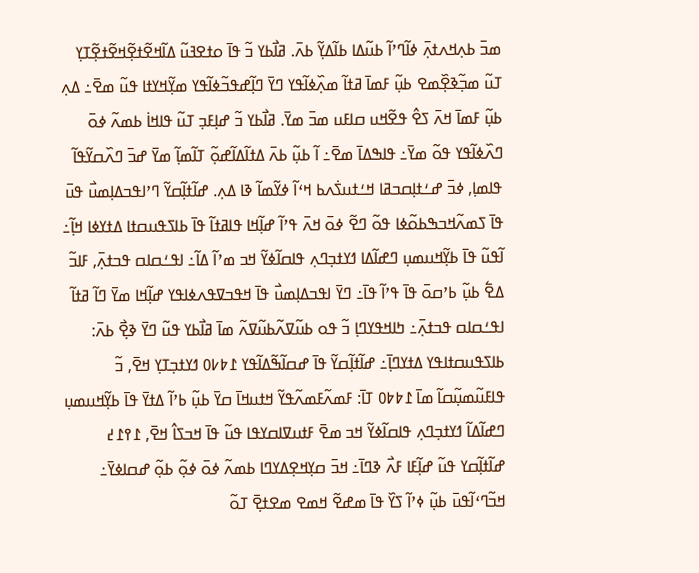ߘߏ߫ ߕߍ߲ߞߍߙߍ߲߫ ߦߊ߬ߣߴߊ߬ ߕߎ߬ߡߊ ߕߊ߬ߡߌ߲߬ ߕߍ߫. ߥߊ߯ߕߌ ߏ߬ ߟߊ߫ ߋߙߐߔߎ߬ ߡߊ߬ߞߐ߬ߙߐ߲߬ߞߐ߬ߙߐ߲߬ߠߌ߲ ߠߎ߬ ߘߏ߲߬ߢߐ߲߰ߘߐ ߕߎ߲߬ ߓߘߊ߫ ߥߙߊ߬ ߘߍ߲߰ߦߊ߬ߟߌ ߣߌ߫ ߣߊ߲߬ߝߟߏ߬ߦߊ߬ߟߌ ߘߌ߲߬ߞߌߙߊ ߟߎ߬ ߘߐ߫߸ ߡߍ߲ ߕߎ߲߬ ߓߘߊ߫ ߞߍ߫ ߖߐ߮ ߟߐ߬ߞߎ ߛߊߓߎ ߘߏ߫ ߘߌ߫. ߥߊ߯ߕߌ ߏ߬ ߝߊ߲ߓߏ߲ ߠߎ߬ ߟߊߞߊ߭ ߕߘߍ߬ ߦߋ߫ ߣߍ߰ߦߊ߬ߟߌ ߟߋ߬ ߘߌ߫߸ ߟߊߒߡߊ߫ ߘߐ߫߸ ߊ߬ ߕߎ߲߬ ߕߍ߫ ߡߙߊ߬ߡߊ߬ߝߋ߲߬ ߠߊ߬ߘߊ߲߬ ߘߌ߫ ߝߏ߫ ߣߍ߰ߛߌ߬ߟߊ߬ ߟߊߘߊ߲, ߦߏ߫ ߝߑߙߊ߲ߛߏߥߊ ߞߑߙߎߖ߭ߍߕ ߞߵߊ߬ ߦߌ߬ߘߊ߬ ߢߊ ߡߍ߲. ߝߊ߬ߙߊ߲߬ߛߌ߬ ߣߴߊߟߏߡߊ߲ߘߎ߯ ߟߎ߫ ߟߊ߫ ߖߘߍ߬ߞߏߒߕߋ߬ߦߊ ߟߋ߬ ߣߐ߬ ߦߋ߫ ߞߍ߫ ߟߴߊ߬ ߝߊ߲߬ߞߊ ߟߊߥߙߊ߬ ߟߊ߫ ߕߊߖߟߎߛߙߊ ߡߙߌߦߊ ߞߊ߲߬߸ ߊ߬ߟߎ߬ ߟߊ߫ ߕߌ߲߬ߞߎߘߎ߲ ߣߝߊ߬ߡߊ ߗߌߙߏ߲ߣߍ߲ ߟߊߛߊ߬ߦߌ߬ ߞߏ ߘߴߊ߬ ߡߊ߬߸ ߊߟߑߛߊߛ ߟߏߙߍ߲߫, ߓߊߏ߬ ߡߐ߱ ߕߎ߲߬ ߕߴߛߋ߫ ߟߊ߫ ߟߴߊ߬ ߟߊ߫߸ ߣߌ߫ ߊߟߏߡߊ߲ߘߎ߯ ߟߊ߫ ߞߟߏߜߟߍߦߊߟߌ ߝߊ߲߬ߞߊ ߘߌ߫ ߣߊ߬ ߥߙߊ߬ ߊߟߑߛߊߛ ߟߏߙߍ߲߫߸ ߤߊߞߟߌߣߊ߲ ߏ߬ ߟߋ ߕߎ߬ߜߍ߬ߕߎ߬ߜߍ߬ ߘߊ߫ ߥߊ߯ߕߌ ߟߎ߬ ߣߌ߫ ߢߐ߲߯ ߕߍ߫: ߕߊߖߟߎߛߙߊߟߌ ߡߙߌߣߊ߲߫߸ ߝߊ߬ߙߊ߲߬ߛߌ߬ ߟߊ߫ ߝߛߊ߬ߒ߬ߡߊ߬ߟߌ ߁߈߇߀ ߗߌߙߏ߲ߠߌ߲ ߞߐ߫, ߏ߬ ߟߊߓߎ߬ߘߎ߲߬ߛߊ߬ ߘߊ߫ ߁߈߈߀ ߠߊ߫: ߓߘߍ߬ߓߘߍ߬ߟߌ߬ ߞߙߎߞߊ߫ ߛߌ߫ ߕߎ߲߬ ߕߴߊ߬ ߡߙߌ߫ ߟߊ߫ ߕߌ߲߬ߞߎߘߎ߲ ߣߝߊ߬ߡߊ߬ ߗߌߙߏ߲ߣߍ߲ ߟߊߛߊ߬ߦߌ߬ ߞߏ ߘߐ߫ ߓߙߎߜߊߛߌߟߊ ߟߎ߬ ߟߊ߫ ߞߏߖߊ߮ ߞߐ߫, ߁߉߁߄ ߝߊ߬ߙߊ߲߬ߛߌ ߟߎ߬ ߝߊ߲߬ߓߊ ߓߍ߯ ߢߣߊ߫߸ ߞߏ߫ ߛߌ߲ߞߐ߲ߡߌߣߊ ߕߘߍ߬ ߦߋ߫ ߦߋ߲߬ ߕߋ߲߬ ߝߛߊߦߌ߫߸ ߞߏ߬ߣߵߊ߬ߟߎ߫ ߕߎ߲߬ ߦߴߊ߬ ߖߌ߰ ߟߊ߫ ߘߝߐ߬ ߞߘߐ ߘߐߙߐ߲߫ ߠߋ߬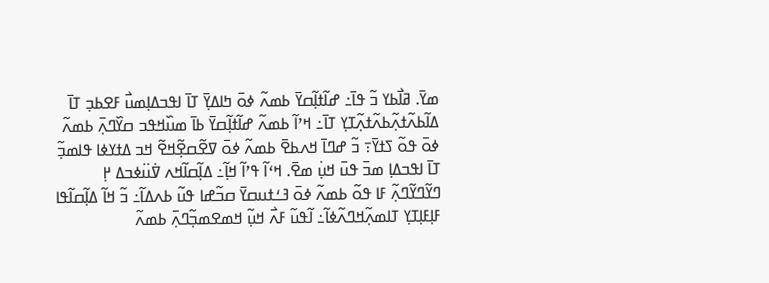ߘߌ߫. ߥߊ߯ߕߌ ߏ߬ ߟߊ߫߸ ߝߊ߬ߙߊ߲߬ߛߌ߫ ߕߘߍ߬ ߦߋ߫ ߤߊߡߌ߲߫ ߠߊ߫ ߊߟߏߡߊ߲ߘߎ߯ ߓߐߕߏ߲ ߠߊ߫ ߡߊ߬ߕߍ߬ߙߍ߲߬ߕߍ߬ߙߍ߲߬ߠߌ߲ ߠߊ߫߸ ߞߴߊ߬ ߕߘߍ߬ ߝߊ߬ߙߊ߲߬ߛߌ߫ ߕߊ߫ ߘߎ߰ߞߟߏ ߛߌ߰ߣߍ߲߫ ߕߘߍ߬ ߦߋ߫ ߟߋ߬ ߖߙߌ߫߹ ߏ߬ ߝߣߊ߫ ߞߍߕߐ߫ ߕߘߍ߬ ߦߋ߫ ߜߐ߬ߛߐ߲߬ߞߐ߬ ߞߏ ߡߙߌߦߊ ߟߊߘߏ߲߬ ߠߊ߫ ߊߟߏߡߊ߲ ߘߏ߫ ߟߎ߫ ߞߎ߲߭ ߘߐ߫. ߞߵߊ߬ ߟߴߊ߬ ߞߊ߲߬߸ ߡߊ߲߬ߛߊ߬ߞߍ ߜ߭ߎ߳ߦߏߡ ߂߲ ߣߌ߬ߣߌ߬ߣߍ߲߬ ߓߊ ߟߋ߬ ߕߘߍ߬ ߦߋ߫ ߔߑߙߎߛߌ߫ ߛߏ߬ߝߊ ߟߎ߬ ߕߍߡߊ߬߸ ߏ߬ ߞߊ߬ ߡߊ߲߬ߛߊ߬ߟߊ ߓߊ߲ߓߊ߲ߠߌ߲ ߠߊߘߍ߲߬ߞߣߍ߬ߦߊ߬߸ ߊ߬ߟߎ߬ ߓߍ߯ ߞߎ߲߬ ߞߘߐߘߏ߲߬ߣߍ߲߫ ߕߘߍ߬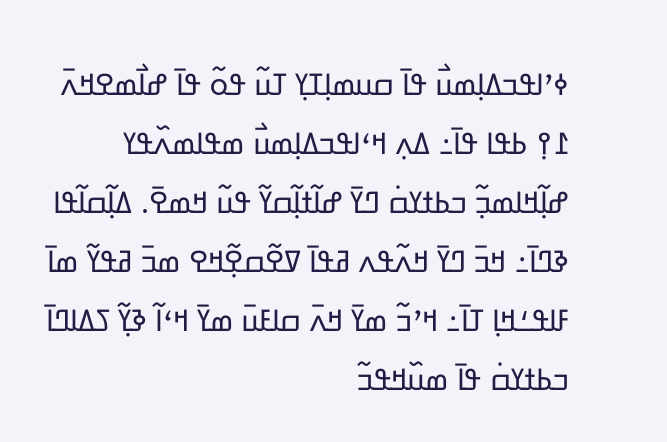ߦߴߊߟߏߡߊ߲ߘߎ߯ ߟߊ߫ ߛߎߘߊ߲ߠߌ߲ ߠߎ߬ ߟߋ߬ ߟߊ߫ ߝߊ߯ߘߐߞߍ߫ ߁߉߲ ߕߟߊ ߟߊ߫߸ ߡߍ߲ ߞߵߊߟߏߡߊ߲ߘߎ߯ ߘߟߊߘߍ߰ߟߌ ߝߊ߲߬ߞߊߘߏ߲߬ ߏߕߙߌߛ߭ ߣߌ߫ ߝߊ߬ߙߊ߲߬ߛߌ߬ ߟߎ߬ ߞߘߐ߫. ߡߊ߲߬ߛߊ߬ߟߊ ߢߣߊ߫߸ ߞߏ߫ ߣߌ߫ ߞߍ߬ߟߍ ߥߟߊ߫ ߜߐ߬ߛߐ߲߬ߞߐ ߘߏ߫ ߥߟߌ߬ ߘߊ߫ ߓߊߟߑߞߊ߲ ߠߊ߫߸ ߞߴߏ߬ ߘߌ߫ ߞߍ߫ ߛߊߓߎ߫ ߘߌ߫ ߞߵߊ߬ ߢߌ߲߬ ߖߡߊߣߊ߫ ߏߕߙߌߛ߭ ߟߊ߫ ߘߎ߰ߞߟߏ߬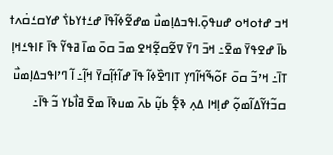ߞߏ ߝߙߋߞߋ ߝߎߟߋ߲߫.ߊߟߏߡߊ߲ߘߎ߯ ߘߝߐ߬ߦߊ߬ߟߊ߫ ߝߑߙߌߕߖ߭ ߝߌߛߑߛ߭ߍߙ ߕߊ߫ ߝߐߟߌ߫ ߘߐ߫߸ ߞߏ߫ ߣߌ߫ ߜߐ߬ߛߐ߲߬ߞߐ ߘߏ߫ ߛߋ߫ ߘߊ߫ ߥߟߌ߬ ߟߊ߫ ߓߊߟߑߞߊ߲ ߠߊ߫߸ ߞߴߏ߬ ߛߋ߫ ߓߋ߬ߒ߬ߞߊ߬ߣߌ߲ ߠߊߣߐ߰ߦߊ߬ ߟߊ߫ ߝߊ߬ߙߊ߲߬ߛߌ߫ ߞߊ߲߬߸ ߊ߬ ߣߴߊߟߏߡߊ߲ߘߎ߯ ߛߏ߬ߙߌ߬ߡߊ߬ߘߋ߲߬ ߝߊ߲ߞߊ ߡߍ߲ ߢߐ߲߱ ߕߎ߲߬ ߕߍ߫ ߘߎߢߊ߫ ߘߐ߫ ߥߊ߯ߕߌ ߏ߬ ߟߊ߫߸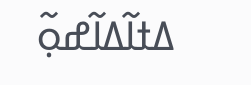ߡߙߊ߬ߡߊ߬ߝߋ߲߬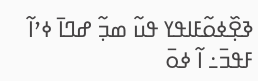ߢߐ߲߰ߦߋ߬ߓߊߟߌ ߟߎ߬ ߘߏ߲߬ ߝߣߊ߫ ߦߴߊ߬ ߓߟߏ߫߸ ߊ߬ ߦߋ߫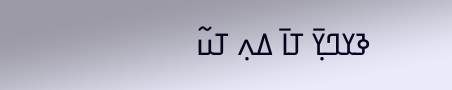ߢߌߣߌ߲߫ ߠߊ߫ ߡߍ߲ ߠߎ߬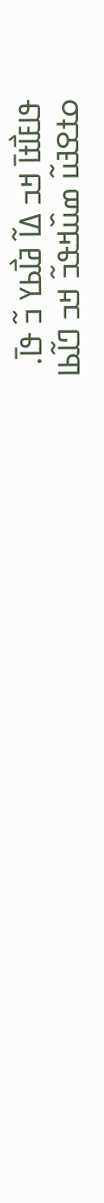ߟߊߓߊ߯ߙߊ߫ ߞߏ ߡߊ߬ ߥߊ߯ߕߌ ߏ߬ ߟߊ߫.
ߋߙߐߔߎ߬ ߘߎ߰ߞߟߏ߬ ߞߏ ߣߊ߬ߕߊ